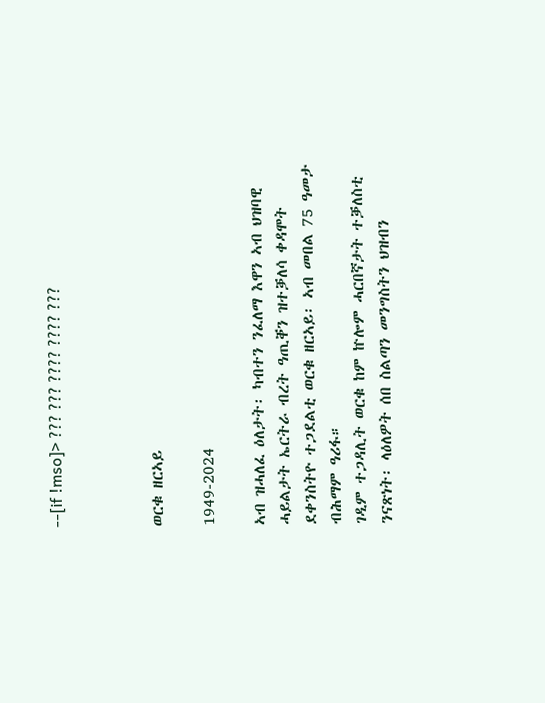--[if !mso]> ??? ??? ???? ???? ???



ወርቁ ዘርኣይ

1949-2024

ኣብ ዝሓለፈ ዕለታት፡ ካብተን ንፈለማ እዋን ኣብ ህዝባዊ ሓይልታት ኤርትራ ብረት ዓጢቐን ዝተቓለሳ ቀዳሞት ደቀንስትዮ ተጋደልቲ ወርቁ ዘርኣይ፡ ኣብ መበል 75 ዓመታ ብሕማም ዓሪፋ።
ገዲም ተጋዳሊት ወርቁ ከም ኵሎም ሓርበኛታት ተቓለስቲ ንናጽነት፡ ላዕለዎት ሰበ ስልጣን መንግስትን ህዝብን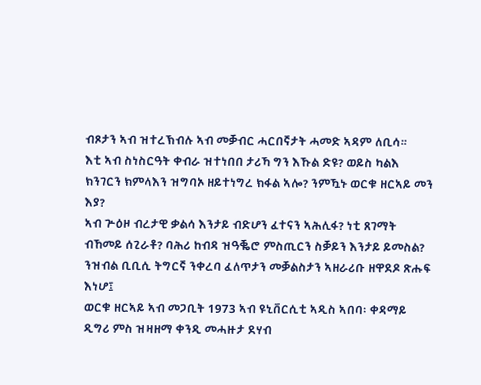ብጾታን ኣብ ዝተረኽብሉ ኣብ መቓብር ሓርበኛታት ሓመድ ኣዳም ለቢሳ።
እቲ ኣብ ስነስርዓት ቀብራ ዝተነበበ ታሪኻ ግን እኹል ድዩ? ወይስ ካልእ ክንገርን ክምላእን ዝግባኦ ዘይተነግረ ክፋል ኣሎ? ንምዃኑ ወርቁ ዘርኣይ መን እያ?
ኣብ ጕዕዞ ብረታዊ ቃልሳ እንታይ ብድሆን ፈተናን ኣሕሊፋ? ነቲ ጸገማት ብኸመይ ሰጊራቶ? ባሕሪ ከብዳ ዝዓቘሮ ምስጢርን ስቓይን እንታይ ይመስል? ንዝብል ቢቢሲ ትግርኛ ንቀረባ ፈለጥታን መቓልስታን ኣዘራሪቡ ዘዋደዶ ጽሑፍ እነሆ፤
ወርቁ ዘርኣይ ኣብ መጋቢት 1973 ኣብ ዩኒቨርሲቲ ኣዲስ ኣበባ፡ ቀዳማይ ዲግሪ ምስ ዝዛዘማ ቀንዲ መሓዙታ ደሃብ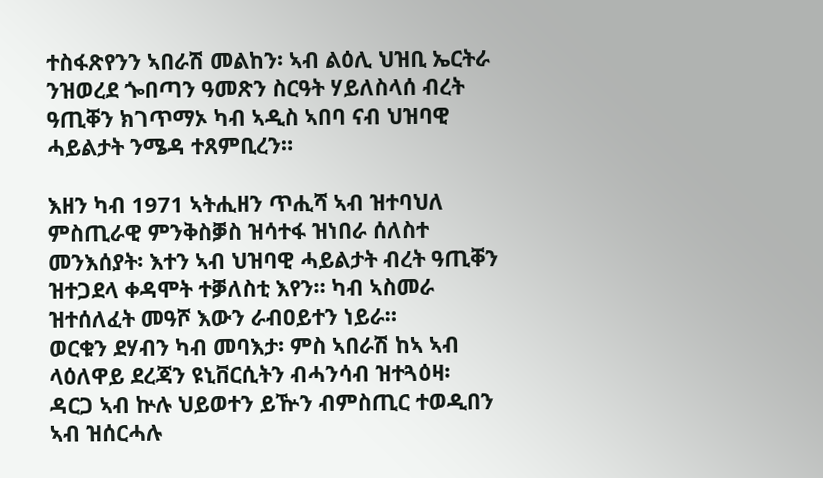ተስፋጽየንን ኣበራሽ መልከን፡ ኣብ ልዕሊ ህዝቢ ኤርትራ ንዝወረደ ጐበጣን ዓመጽን ስርዓት ሃይለስላሰ ብረት ዓጢቐን ክገጥማኦ ካብ ኣዲስ ኣበባ ናብ ህዝባዊ ሓይልታት ንሜዳ ተጸምቢረን።

እዘን ካብ 1971 ኣትሒዘን ጥሒሻ ኣብ ዝተባህለ ምስጢራዊ ምንቅስቓስ ዝሳተፋ ዝነበራ ሰለስተ መንእሰያት፡ እተን ኣብ ህዝባዊ ሓይልታት ብረት ዓጢቐን ዝተጋደላ ቀዳሞት ተቓለስቲ እየን። ካብ ኣስመራ ዝተሰለፈት መዓሾ እውን ራብዐይተን ነይራ።
ወርቁን ደሃብን ካብ መባእታ፡ ምስ ኣበራሽ ከኣ ኣብ ላዕለዋይ ደረጃን ዩኒቨርሲትን ብሓንሳብ ዝተጓዕዛ፡ ዳርጋ ኣብ ኵሉ ህይወተን ይዅን ብምስጢር ተወዲበን ኣብ ዝሰርሓሉ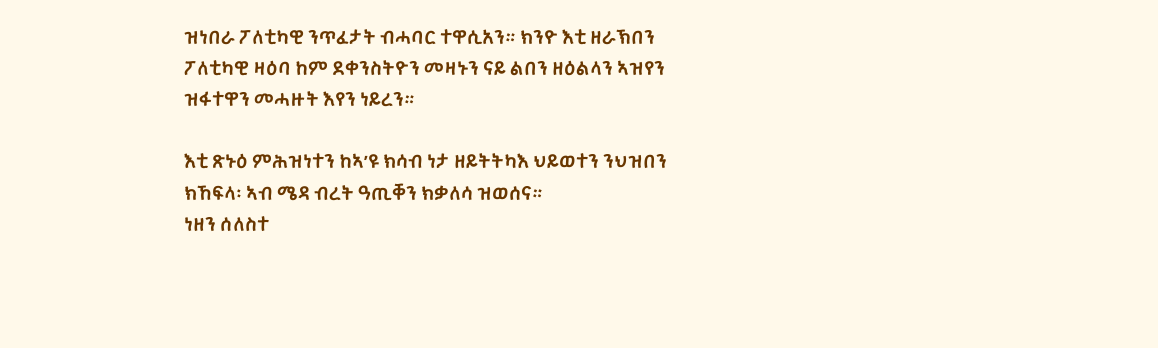ዝነበራ ፖለቲካዊ ንጥፈታት ብሓባር ተዋሲአን። ክንዮ እቲ ዘራኽበን ፖለቲካዊ ዛዕባ ከም ደቀንስትዮን መዛኑን ናይ ልበን ዘዕልላን ኣዝየን ዝፋተዋን መሓዙት እየን ነይረን።

እቲ ጽኑዕ ምሕዝነተን ከኣ’ዩ ክሳብ ነታ ዘይትትካእ ህይወተን ንህዝበን ክኸፍላ፡ ኣብ ሜዳ ብረት ዓጢቐን ክቃለሳ ዝወሰና።
ነዘን ሰለስተ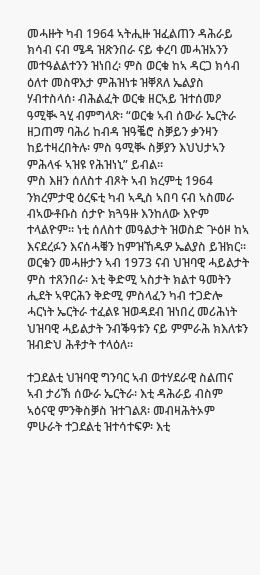መሓዙት ካብ 1964 ኣትሒዙ ዝፈልጠን ዳሕራይ ክሳብ ናብ ሜዳ ዝጽንበራ ናይ ቀረባ መሓዝአንን መተዓልልተንን ዝነበረ፡ ምስ ወርቁ ከኣ ዳርጋ ክሳብ ዕለተ መስዋእታ ምሕዝነቱ ዝቐጸለ ኤልያስ ሃብተስላሰ፡ ብሕልፈት ወርቁ ዘርኣይ ዝተሰመዖ ዓሚቚ ጓሂ ብምግላጽ፡ “ወርቁ ኣብ ሰውራ ኤርትራ ዘጋጠማ ባሕሪ ከብዳ ዝዓቘሮ ስቓይን ቃንዛን ከይተዛረበትሉ፡ ምስ ዓሚቚ ስቓያን እህህታኣን ምሕላፋ ኣዝዩ የሕዝነኒ” ይብል።
ምስ እዘን ሰለስተ ብጾት ኣብ ክረምቲ 1964 ንክረምታዊ ዕረፍቲ ካብ ኣዲስ ኣበባ ናብ ኣስመራ ብኣውቶቡስ ሰታዮ ክጓዓዙ እንከለው እዮም ተላልዮም። ነቲ ሰለስተ መዓልታት ዝወስድ ጕዕዞ ከኣ እናደረፉን እናሰሓቑን ከምዝኸዱዎ ኤልያስ ይዝክር።
ወርቁን መሓዙታን ኣብ 1973 ናብ ህዝባዊ ሓይልታት ምስ ተጸንበራ፡ እቲ ቅድሚ ኣስታት ክልተ ዓመትን ሒደት ኣዋርሕን ቅድሚ ምስላፈን ካብ ተጋድሎ ሓርነት ኤርትራ ተፈልዩ ዝወዳደብ ዝነበረ መሪሕነት ህዝባዊ ሓይልታት ንብቕዓቱን ናይ ምምራሕ ክእለቱን ዝብድህ ሕቶታት ተላዕለ።

ተጋደልቲ ህዝባዊ ግንባር ኣብ ወተሃደራዊ ስልጠና
ኣብ ታሪኽ ሰውራ ኤርትራ፡ እቲ ዳሕራይ ብስም ኣዕናዊ ምንቅስቓስ ዝተገልጸ፡ መብዛሕትኦም ምሁራት ተጋደልቲ ዝተሳተፍዎ፡ እቲ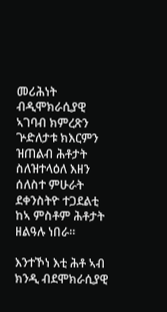መሪሕነት ብዲሞክራሲያዊ ኣገባብ ክምረጽን ጕድለታቱ ክእርምን ዝጠልብ ሕቶታት ስለዝተላዕለ እዘን ሰለስተ ምሁራት ደቀንስትዮ ተጋደልቲ ከኣ ምስቶም ሕቶታት ዘልዓሉ ነበራ።

እንተኾነ እቲ ሕቶ ኣብ ክንዲ ብደሞክራሲያዊ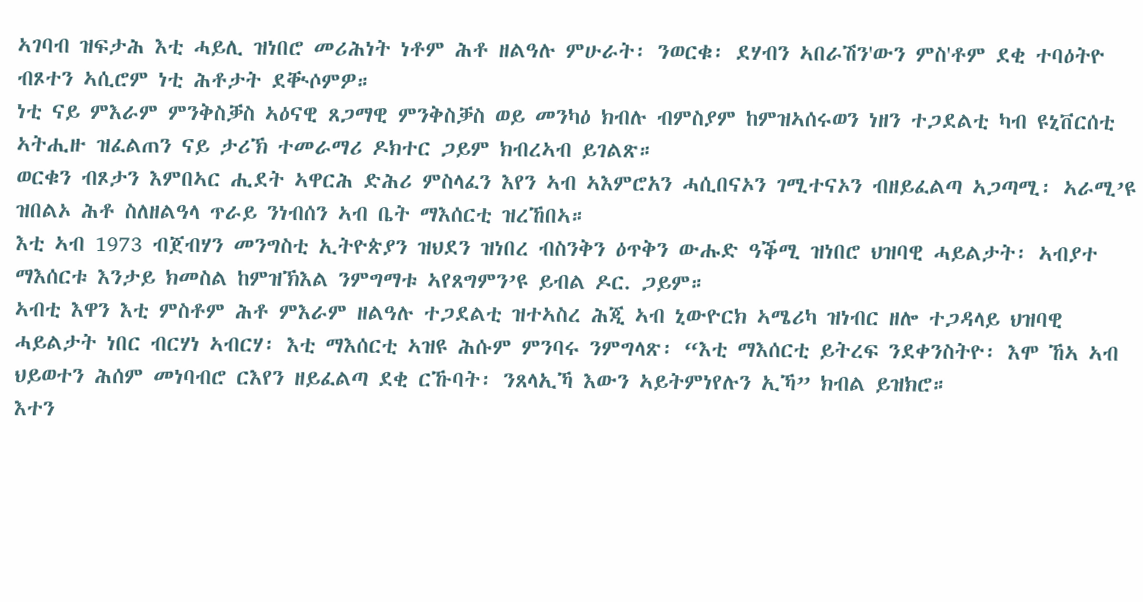ኣገባብ ዝፍታሕ እቲ ሓይሊ ዝነበሮ መሪሕነት ነቶም ሕቶ ዘልዓሉ ምሁራት፡ ንወርቁ፡ ደሃብን ኣበራሽን'ውን ምስ'ቶም ደቂ ተባዕትዮ ብጾተን ኣሲሮም ነቲ ሕቶታት ደቚሶምዎ።
ነቲ ናይ ምእራም ምንቅስቓስ ኣዕናዊ ጸጋማዊ ምንቅስቓስ ወይ መንካዕ ክብሉ ብምስያም ከምዝኣሰሩወን ነዘን ተጋደልቲ ካብ ዩኒቨርሰቲ ኣትሒዙ ዝፈልጠን ናይ ታሪኽ ተመራማሪ ዶክተር ጋይም ክብረኣብ ይገልጽ።
ወርቁን ብጾታን እምበኣር ሒደት ኣዋርሕ ድሕሪ ምስላፈን እየን ኣብ ኣእምሮአን ሓሲበናኦን ገሚተናኦን ብዘይፈልጣ ኣጋጣሚ፡ ኣራሚ’ዩ ዝበልኦ ሕቶ ስለዘልዓላ ጥራይ ንነብሰን ኣብ ቤት ማእሰርቲ ዝረኸበኣ።
እቲ ኣብ 1973 ብጀብሃን መንግስቲ ኢትዮጵያን ዝህደን ዝነበረ ብስንቅን ዕጥቅን ውሑድ ዓቕሚ ዝነበሮ ህዝባዊ ሓይልታት፡ ኣብያተ ማእሰርቱ እንታይ ክመስል ከምዝኽእል ንምግማቱ ኣየጸግምን’ዩ ይብል ዶር. ጋይም።
ኣብቲ እዋን እቲ ምስቶም ሕቶ ምእራም ዘልዓሉ ተጋደልቲ ዝተኣስረ ሕጂ ኣብ ኒውዮርክ ኣሜሪካ ዝነብር ዘሎ ተጋዳላይ ህዝባዊ ሓይልታት ነበር ብርሃነ ኣብርሃ፡ እቲ ማእሰርቲ ኣዝዩ ሕሱም ምንባሩ ንምግላጽ፡ “እቲ ማእሰርቲ ይትረፍ ንደቀንስትዮ፡ እሞ ኸኣ ኣብ ህይወተን ሕሰም መነባብሮ ርእየን ዘይፈልጣ ደቂ ርኹባት፡ ንጸላኢኻ እውን ኣይትምነየሉን ኢኻ” ክብል ይዝክሮ።
እተን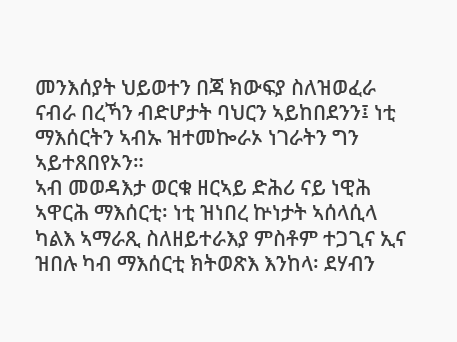መንእሰያት ህይወተን በጃ ክውፍያ ስለዝወፈራ ናብራ በረኻን ብድሆታት ባህርን ኣይከበደንን፤ ነቲ ማእሰርትን ኣብኡ ዝተመኰራኦ ነገራትን ግን ኣይተጸበየኦን።
ኣብ መወዳእታ ወርቁ ዘርኣይ ድሕሪ ናይ ነዊሕ ኣዋርሕ ማእሰርቲ፡ ነቲ ዝነበረ ኵነታት ኣሰላሲላ ካልእ ኣማራጺ ስለዘይተራእያ ምስቶም ተጋጊና ኢና ዝበሉ ካብ ማእሰርቲ ክትወጽእ እንከላ፡ ደሃብን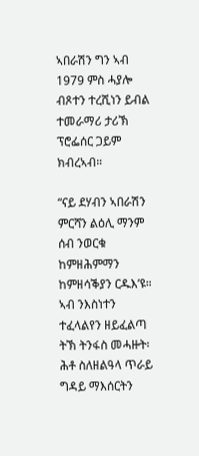ኣበራሽን ግን ኣብ 1979 ምስ ሓያሎ ብጾተን ተረሺነን ይብል ተመራማሪ ታሪኽ ፕሮፌሰር ጋይም ክብረኣብ።

“ናይ ደሃብን ኣበራሽን ምርሻን ልዕሊ ማንም ሰብ ንወርቁ ከምዘሕምማን ከምዘሳቕያን ርዱእ’ዩ። ኣብ ንእስነተን ተፈላልየን ዘይፈልጣ ትኽ ትንፋስ መሓዙት፡ ሕቶ ስለዘልዓላ ጥራይ ግዳይ ማእሰርትን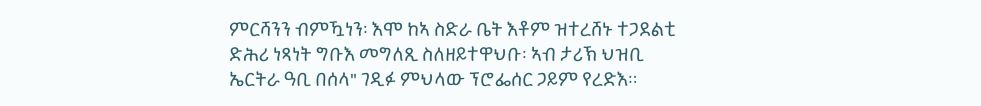ምርሻንን ብምዃነን፡ እሞ ከኣ ስድራ ቤት እቶም ዝተረሸኑ ተጋደልቲ ድሕሪ ነጻነት ግቡእ መግለጺ ስለዘይተዋህቡ፡ ኣብ ታሪኽ ህዝቢ ኤርትራ ዓቢ በሰላ" ገዲፉ ምህላው ፕሮፌሰር ጋይም የረድእ።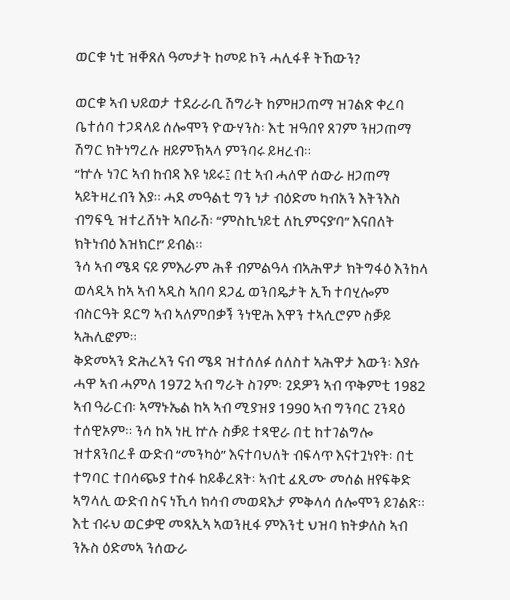ወርቁ ነቲ ዝቐጸለ ዓመታት ከመይ ኮን ሓሊፋቶ ትኸውን?

ወርቁ ኣብ ህይወታ ተደራራቢ ሽግራት ከምዘጋጠማ ዝገልጽ ቀረባ ቤተሰባ ተጋዳላይ ሰሎሞን ዮውሃንስ፡ እቲ ዝዓበየ ጸገም ንዘጋጠማ ሽግር ክትነግረሉ ዘይምኽኣላ ምንባሩ ይዛረብ።
“ኵሉ ነገር ኣብ ከብዳ እዩ ነይሩ፤ በቲ ኣብ ሓለዋ ሰውራ ዘጋጠማ ኣይትዛረብን እያ። ሓደ መዓልቲ ግን ነታ ብዕድመ ካብአን እትንእስ ብግፍዒ ዝተረሸነት ኣበራሽ፡ “ምስኪነይቲ ለኪምናያ’ባ” እናበለት ክትነብዕ እዝክር!” ይብል።
ንሳ ኣብ ሜዳ ናይ ምእራም ሕቶ ብምልዓላ ብኣሕዋታ ክትግፋዕ እንከላ ወላዲኣ ከኣ ኣብ ኣዲስ ኣበባ ደጋፊ ወንበዴታት ኢኻ ተባሂሎም ብስርዓት ደርግ ኣብ ኣለምበቃኝ ንነዊሕ እዋን ተኣሲሮም ስቓይ ኣሕሊፎም።
ቅድመኣን ድሕረኣን ናብ ሜዳ ዝተሰለፉ ሰለስተ ኣሕዋታ እውን፡ እያሱ ሓዋ ኣብ ሓምለ 1972 ኣብ ግራት ስገም፡ ጊደዎን ኣብ ጥቅምቲ 1982 ኣብ ዓራርብ፡ ኣማኑኤል ከኣ ኣብ ሚያዝያ 1990 ኣብ ግንባር ጊንዳዕ ተሰዊኦም። ንሳ ከኣ ነዚ ኵሉ ስቓይ ተጻዊራ በቲ ከተገልግሎ ዝተጸንበረቶ ውድብ “መንካዕ” እናተባህለት ብፍላጥ እናተጓነየት፡ በቲ ተግባር ተበሳጭያ ተስፋ ከይቆረጸት፡ ኣብቲ ፈጺሙ መሰል ዘየፍቅድ ኣግላሊ ውድብ ስና ነኺሳ ክሳብ መወዳእታ ምቅላሳ ሰሎሞን ይገልጽ።
እቲ ብሩህ ወርቃዊ መጻኢኣ ኣወንዚፋ ምእንቲ ህዝባ ክትቃለስ ኣብ ንኡስ ዕድመኣ ንሰውራ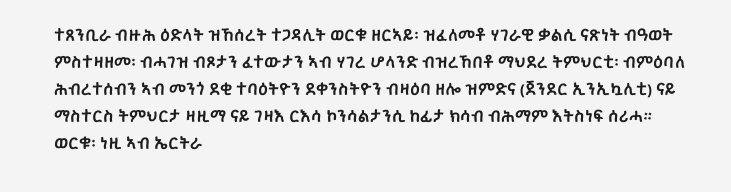ተጸንቢራ ብዙሕ ዕድላት ዝኸሰረት ተጋዳሊት ወርቁ ዘርኣይ፡ ዝፈለመቶ ሃገራዊ ቃልሲ ናጽነት ብዓወት ምስተዛዘመ፡ ብሓገዝ ብጾታን ፈተውታን ኣብ ሃገረ ሆላንድ ብዝረኸበቶ ማህደረ ትምህርቲ፡ ብምዕባለ ሕብረተሰብን ኣብ መንጎ ደቂ ተባዕትዮን ደቀንስትዮን ብዛዕባ ዘሎ ዝምድና (ጀንደር ኢንኢኳሊቲ) ናይ ማስተርስ ትምህርታ ዛዚማ ናይ ገዛእ ርእሳ ኮንሳልታንሲ ከፊታ ክሳብ ብሕማም እትስነፍ ሰሪሓ።
ወርቁ፡ ነዚ ኣብ ኤርትራ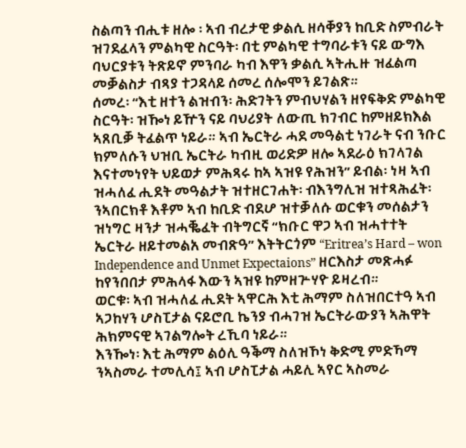ስልጣን ብሒቱ ዘሎ ፡ ኣብ ብረታዊ ቃልሲ ዘሳቐያን ከቢድ ስምብራት ዝገደፈላን ምልካዊ ስርዓት፡ በቲ ምልካዊ ተግባራቱን ናይ ውግእ ባህርያቱን ትጽይኖ ምንባራ ካብ እዋን ቃልሲ ኣትሒዙ ዝፈልጣ መቓልስታ ብጻያ ተጋዳላይ ሰመረ ሰሎሞን ይገልጽ።
ሰመረ፡ “እቲ ዘተን ልዝብን፡ ሕድገትን ምብህሃልን ዘየፍቅድ ምልካዊ ስርዓት፡ ዝዀነ ይዅን ናይ ባህሪያት ለውጢ ክገብር ከምዘይክእል ኣጸቢቓ ትፈልጥ ነይራ። ኣብ ኤርትራ ሓደ መዓልቲ ነገራት ናብ ንቡር ክምለሱን ህዝቢ ኤርትራ ካብዚ ወሪድዎ ዘሎ ኣደራዕ ክገላገል እናተመነየት ህይወታ ምሕጻሩ ከኣ ኣዝዩ የሕዝን” ይብል፡ ነዛ ኣብ ዝሓለፈ ሒደት መዓልታት ዝተዘርገሐት፡ ብእንግሊዝ ዝተጻሕፈት፡ ንኣበርክቶ እቶም ኣብ ከቢድ ብደሆ ዝተቓለሱ ወርቁን መሰልታን ዝነግር ዛንታ ዝሓቘፈት ብትግርኛ “ክቡር ዋጋ ኣብ ዝሓተተት ኤርትራ ዘይተመልአ መብጽዓ” እትትርጎም “Eritrea’s Hard – won Independence and Unmet Expectaions” ዘርእስታ መጽሓፉ ከየንበበታ ምሕላፋ እውን ኣዝዩ ከምዘጕሃዮ ይዛረብ።
ወርቁ፡ ኣብ ዝሓለፈ ሒደት ኣዋርሕ እቲ ሕማም ስለዝበርተዓ ኣብ ኣጋከሃን ሆስፒታል ናይሮቢ ኬንያ ብሓገዝ ኤርትራውያን ኣሕዋት ሕክምናዊ ኣገልግሎት ረኺባ ነይራ።
እንዀነ፡ እቲ ሕማም ልዕሊ ዓቕማ ስለዝኾነ ቅድሚ ምድኻማ ንኣስመራ ተመሊሳ፤ ኣብ ሆስፒታል ሓይሊ ኣየር ኣስመራ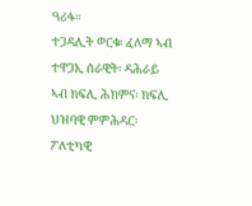ዓሪፋ።
ተጋዳሊት ወርቁ፡ ፈለማ ኣብ ተዋጋኢ ሰራዊት፡ ዳሕራይ ኣብ ክፍሊ ሕክምና፡ ክፍሊ ህዝባዊ ምምሕዳር፡ ፖለቲካዊ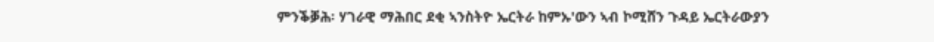ምንቕቓሕ፡ ሃገራዊ ማሕበር ደቂ ኣንስትዮ ኤርትራ ከምኡ'ውን ኣብ ኮሚሸን ጉዳይ ኤርትራውያን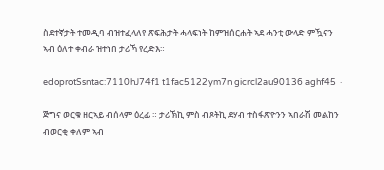ስደተኛታት ተመዲባ ብዝተፈላለየ ጽፍሕታት ሓላፍነት ከምዝሰርሐት ኣደ ሓንቲ ውላድ ምዃናን ኣብ ዕለተ ቀብራ ዝተነበ ታሪኻ የረድእ።

edoprotSsntac:7110hJ74f1 t1fac5122ym7n gicrcl2au90136 aghf45  ·

ጅግና ወርቁ ዘርኣይ ብሰላም ዕረፊ ። ታሪኽኪ ምስ ብጾትኪ ደሃብ ተስፋጽዮንን ኣበራሽ መልከን ብወርቂ ቀለም ኣብ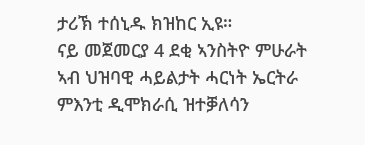ታሪኽ ተሰኒዱ ክዝከር ኢዩ።
ናይ መጀመርያ 4 ደቂ ኣንስትዮ ምሁራት ኣብ ህዝባዊ ሓይልታት ሓርነት ኤርትራ ምእንቲ ዲሞክራሲ ዝተቓለሳን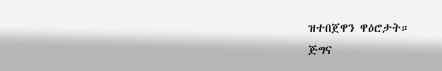ዝተበጀዋን ዋዕሮታት።
ጅግና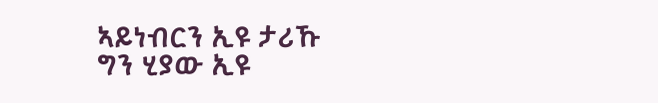ኣይነብርን ኢዩ ታሪኹ ግን ሂያው ኢዩ